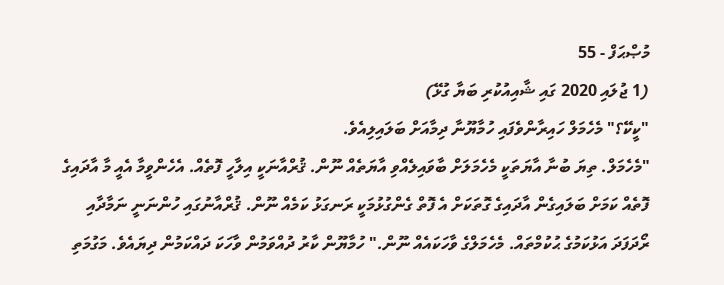މުޞްޙަފް - 55
(1 ޖުލައި 2020 ގައި ޝާއިއުކުރި ބަޔާ ގުޅޭ)
"ކީކޭ؟" މެހެމަލް ހައިރާންވެފައި ހުމާޔޫނާ ދިމާއަށް ބަލައިލިއެވެ.
"މެހެމަލް. ތިޔަ ބުނާ އާޔަތަކީ މެހެމަލަށް ބާވައިލެއްވި އާޔަތެއް ނޫން. ޤުރްއާނަކީ އިލާހީ ފޮތެއް. އެހެންވީމާ އެއީ މާ އާދައިގެ ފޮތެއް ކަމަށް ބަލައިގެން އާދައިގެ ގޮތަކަށް އެ ފޮތް ގެންގުޅުމަކީ ރަނގަޅު ކަމެއް ނޫން. ޤުރްއާނުގައި ހުންނަނީ ނަމާދާއި ރޯދަފަދަ އަޅުކަމުގެ ޙުކުމްތައް. މެހެމަލްގެ ވާހަކައެއް ނޫން." ހުމާޔޫން ކާރު ދުއްވަމުން ވާހަކަ ދައްކަމުން ދިޔައެވެ. މަގުމަތި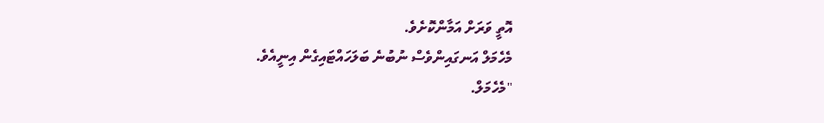އޮތީ ވަރަށް އަމާންކޮށެވެ.
މެހެމަލް އަނގައިންވެސް ނުބުނެ ބަލަހައްޓައިގެން އިނީއެވެ.
"މެހެމަލް.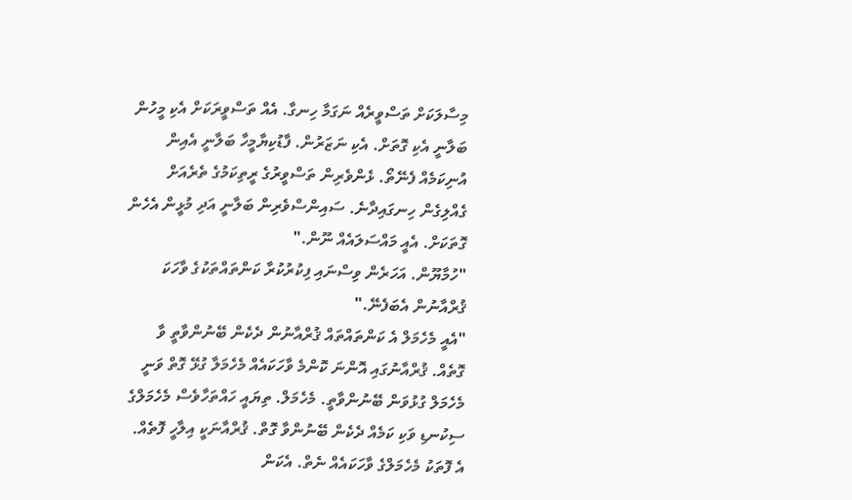މިސާލަކަށް ތަސްވީރެއް ނަގަމާ ހިނގާ. އެއް ތަސްވީރަކަށް އެކި މީހުން ބަލާނީ އެކި ގޮތަށް. އެކި ނަޒަރުން. ފާޑުކިޔާމީހާ ބަލާނީ އެއިން އުނިކަމެއް ފެނޭތޯ. ޅެންވެރިން ތަސްވީރުގެ ރީތިކަމުގެ ތެރެއަށް ގެއްލިގެން ހިނގައިދާނެ. ސައިންސްވެރިން ބަލާނީ އަދި މުޅީން އެހެން ގޮތަކަށް. އެއީ މައްސަލައެއް ނޫން."
"ހުމާޔޫން. އަހަރެން ވިސްނައި ފިކުރުކުރާ ކަންތައްތަކުގެ ވާހަކަ ޤުރްއާނުން އެބަފެނޭ."
"އެއީ މެހެމަލް އެ ކަންތައްތައް ޤުރްއާނުން ދެކެން ބޭނުންވާތީ ވާ ގޮތެއް. ޤުރްއާނުގައި އޮންނަ ކޮންމެ ވާހަކައެއް މެހެމަލާ ގުޅޭ ގޮތް ވަނީ މެހެމަލް ގުޅުވަން ބޭނުންވާތީ. މެހެމަލް. ތިޔައީ ހައްތަހާވެސް މެހެމަލްގެ ސިކުނޑި ވަކި ކަމެއް ދެކެން ބޭނުންވާ ގޮތް. ޤުރްއާނަކީ އިލާހީ ފޮތެއް. އެ ފޮތަކު މެހެމަލްގެ ވާހަކައެއް ނެތް. އެކަން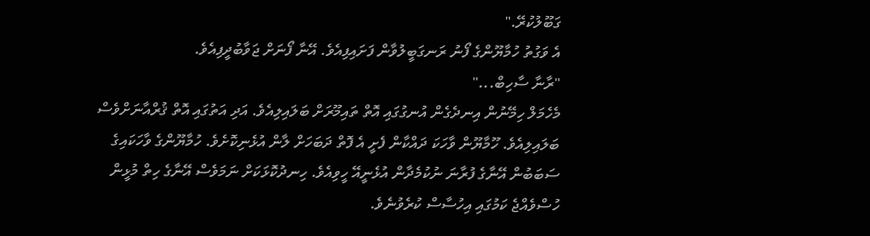ގަބޫލުކުރޭ."
އެ ވަގުތު ހުމާޔޫންގެ ފޯނު ރަނގަބީލުވާން ފަށައިފިއެވެ. އޭނާ ފޯނަށް ޖަވާބުދީފިއެވެ.
"ރާނާ ސާހިބް..."
މެހެމަލް ހިމޭނުން އިނދެގެން އުނގުގައި އޮތް ތައިމޫރަށް ބަލައިލިއެވެ. އަދި އަތުގައި އޮތް ޤުރްއާނަށްވެސް ބަލައިލިއެވެ. ހޫމާޔޫން ވާހަކަ ދައްކާން ފެށީ އެ ފޮތް ދަބަހަށް ލާން އުޅެނިކޮށެވެ. ހުމާޔޫންގެ ވާހަކައިގެ ސަބަބުން އޭނާގެ ފުރާނަ ނުކުމެދާން އުޅެނީއޭ ހީވިއެވެ. ހިނދުކޮޅަކަށް ނަމަވެސް އޭނާގެ ހިތް މުޅީން ހުސްވެއްޖެ ކަމުގައި އިހުސާސް ކުރެވުނެވެ.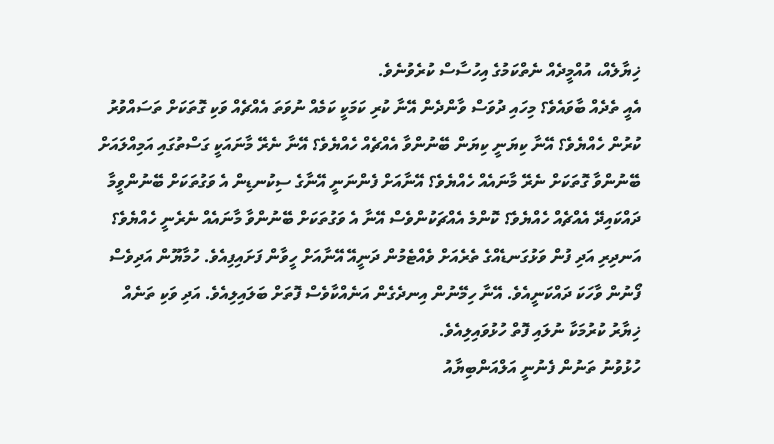ޚިޔާލެއް، އުއްމީދެއް ނެތްކަމުގެ އިހުސާސް ކުރެވުނެވެ.
އެއީ ތެދެއް ބާވައެވެ؟ މިހައި ދުވަސް ވާންދެން އޭނާ ކުރި ކަމަކީ ކަމެއް ނުވަތަ އެއްޗެއް ވަކި ގޮތަކަށް ތަސައްވުރު ކުރުން ހެއްޔެވެ؟ އޭނާ ކިޔަނީ ކިޔަން ބޭނުންވާ އެއްޗެއް ހެއްޔެވެ؟ އޭނާ ނެރޭ މާނައަކީ ގަސްތުގައި އަމިއްލައަށް ބޭނުންވާ ގޮތަކަށް ނެރޭ މާނައެއް ހެއްޔެވެ؟ އޭނާއަށް ފެންނަނީ އޭނާގެ ސިކުނޑިން އެ ވަގުތަކަށް ބޭނުންވީމާ ދައްކައިދޭ އެއްޗެއް ހެއްޔެވެ؟ ކޮންމެ އެއްޗަކުންވެސް އޭނާ އެ ވަގުތަކަށް ބޭނުންވާ މާނައެއް ނެރެނީ ހެއްޔެވެ؟
އަނދިރި އަދި ފުން ވަޅުގަނޑެއްގެ ތެރެއަށް ވެއްޓެމުން ދަނީއޭ އޭނާއަށް ހީވާން ފަށައިފިއެވެ. ހުމާޔޫން އަދިވެސް ފޯނުން ވާހަކަ ދައްކަނީއެވެ. އޭނާ ހިމޭނުން އިނދެގެން އަނެއްކާވެސް ފޮތަށް ބަލައިލިއެވެ. އަދި ވަކި ތަނެއް ޚިޔާރު ކުރުމަކާ ނުލައި ފޮތް ހުޅުވައިލިއެވެ.
ހުޅުވުނު ތަނުން ފެނުނީ އަލްއަންބިޔާއު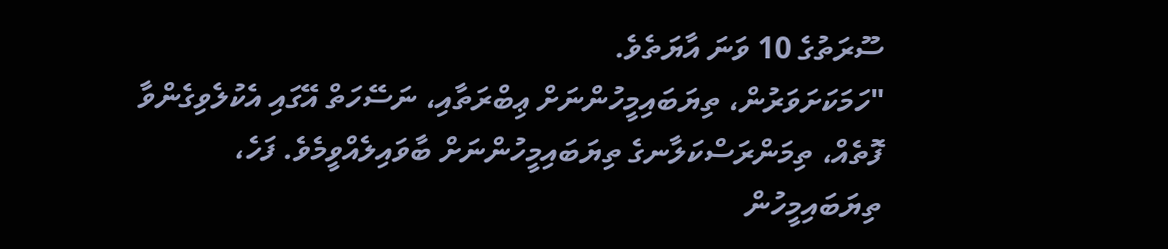ސޫރަތުގެ 10 ވަނަ އާޔަތެވެ.
"ހަމަކަށަވަރުން، ތިޔަބައިމީހުންނަށް ޢިބްރަތާއި، ނަސޭހަތް އޭގައި އެކުލެވިގެންވާ ފޮތެއް، ތިމަންރަސްކަލާނގެ ތިޔަބައިމީހުންނަށް ބާވައިލެއްވީމެވެ. ފަހެ، ތިޔަބައިމީހުން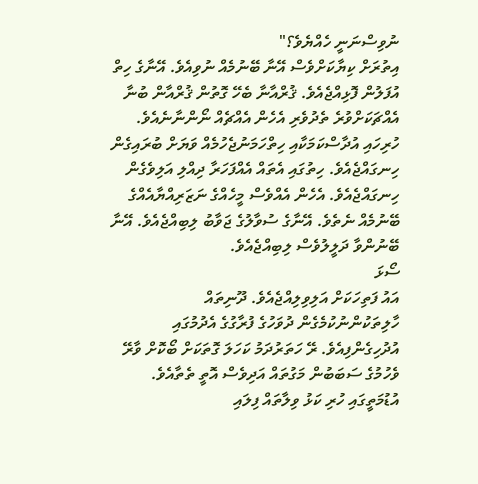ނުވިސްނަނީ ހެއްޔެވެ؟"
އިތުރަށް ކިޔާކަށްވެސް އޭނާ ބޭނުމެއް ނުވިއެވެ. އޭނާގެ ހިތް އުފަލުން ފޮޅިއްޖެއެވެ. ޤުރްއާނާ ބެހޭ ގޮތުން ޤުރްއާން ބުނާ އެއްޗަކަށްވުރެ ތެދުވެރި އެހެން އެއްޗެއް ނޯންނާނެއެވެ.
ހުރިހައި އުދާސްކަމަކާއި ހިތްހަމަނުޖެހުމެއް ވަޔަށް ބުރައިގެން ހިނގައްޖެއެވެ. ހިތުގައި އެތައް އެއްފަހަރާ ދިއްލި އަލިވެގެން ހިނގައްޖެއެވެ. އެހެން އެއްވެސް މީހެއްގެ ނަޒަރިއްޔާއެއްގެ ބޭނުމެއް ނެތެވެ. އޭނާގެ ސުވާލުގެ ޖަވާބު ލިބިއްޖެއެވެ. އޭނާ ބޭނުންވާ ދަލީލުވެސް ލިބިއްޖެއެވެ.
ސޯޅަ
އައު ފަތިހަކަށް އަލިވިލިއްޖެއެވެ. ދޫނިތައް ހާލިތަކުންނުކުމެގެން ދުވަހުގެ ފުރާގުގެ އެދުމުގައި އުދުހިގެންފިއެވެ. ރޭ ހަތަރުދަމު ކަހަލަ ގޮތަކަށް ބޯކޮށް ވާރޭ ވެހުމުގެ ސަބަބުން މަގުތައް އަދިވެސް އޮތީ ތެތާއެވެ. އުޑުމަތީގައި ހުރި ކަޅު ވިލާތައް ފިލައި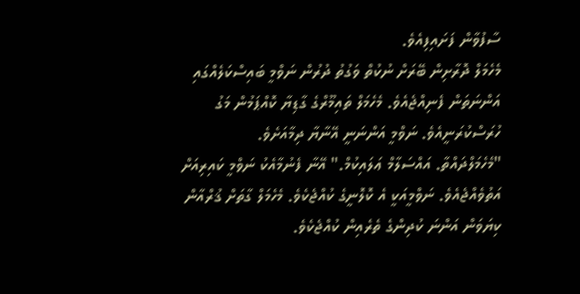ސާފުވާން ފަށައިފިއެވެ.
މެހެމަލް ދޮރާށިން ބޭރަށް ނުކުތް ވަގުތު ދުރުން ނަވްމީ ބައިސްކަލެއްގައި އަންނަތަން ފެނިއްޖެއެވެ. މެހެމަލް ތައިމޫރްގެ ގާޑިޔާ ކޮއްޕަމުން މަގު ހުރަސްކުރަނީއެވެ. ނަވްމީ އަންނަނީ އޭނާޔާ ދިމާއަށެވެ.
"މެހެމަލްދައްތާ. އައްސަލާމް ޢަލައިކުމް." އޭނާ ފެނުމާއެކު ނަވްމީ ކައިރިއަށް އަތުވެއްޖެއެވެ. ނަވްމީއަކީ އެ ކޮލޮނީގެ ކުއްޖެކެވެ. މެހެމަލް ގާތަށް ޤުރްއާން ކިޔަވަން އަންނަ ކުދިންގެ ތެރެއިން ކުއްޖެކެވެ.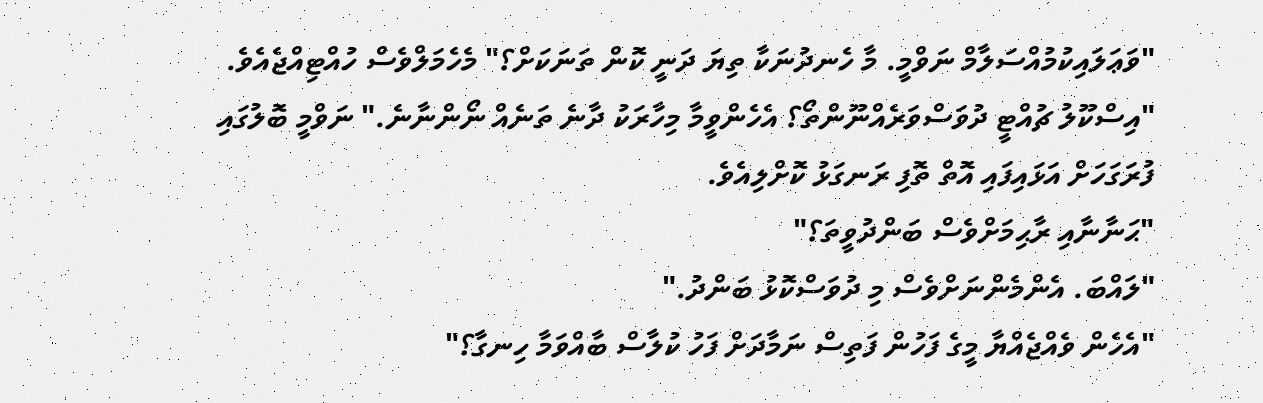"ވަޢަލައިކުމުއްސަލާމް ނަވްމީ. މާ ހެނދުނަކާ ތިޔަ ދަނީ ކޮން ތަނަކަށް؟" މެހެމަލްވެސް ހުއްޓިއްޖެއެވެ.
"އިސްކޫލު ޗުއްޓީ ދުވަސްވަރެއްނޫންތޯ؟ އެހެންވީމާ މިހާރަކު ދާނެ ތަނެއް ނޯންނާނެ." ނަވްމީ ބޮލުގައި ފުރަގަހަށް އަޅައިފައި އޮތް ތޮފި ރަނގަޅު ކޮށްލިއެވެ.
"ޙަނާނާއި ރާޙިމަށްވެސް ބަންދުވީތަ؟"
"ލައްބަ. އެންމެންނަށްވެސް މި ދުވަސްކޮޅު ބަންދު."
"އެހެން ވެއްޖެއްޔާ މީގެ ފަހުން ފަތިސް ނަމާދަށް ފަހު ކުލާސް ބާއްވަމާ ހިނގާ؟"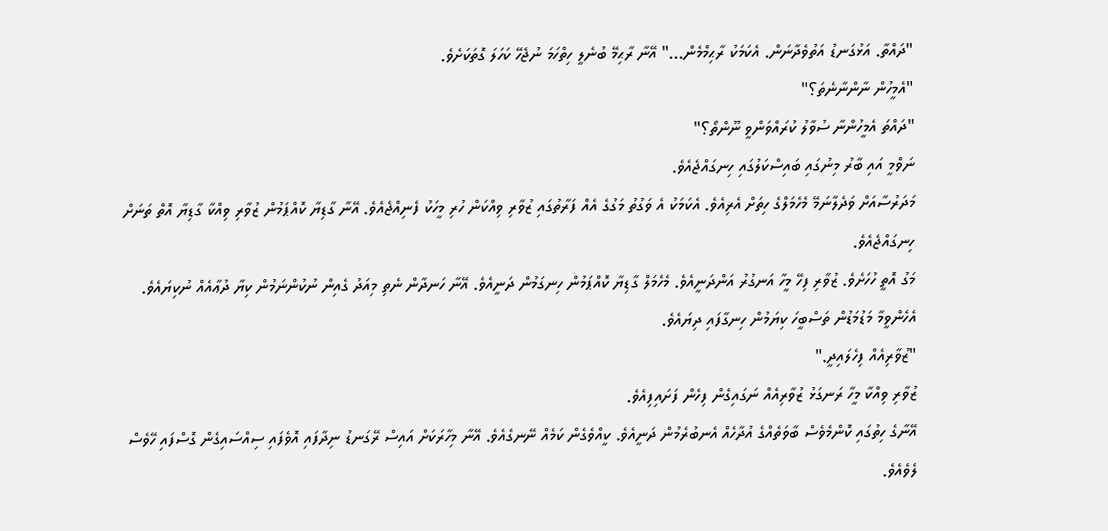"ދައްތާ. އަޅުގަނޑު އަތުވެދާނަން. އެކަމަކު ރާޙިމްމެން..." އޭނާ ރާޙިމޭ ބުނެލީ ހިތްހަމަ ނުޖެހޭ ކަހަލަ ގޮތަކަށެވެ.
"އެމީހުން ނާންނާނެތަ؟"
"ދައްތަ އެމީހުންނާ ސުވާލު ކުރައްވަންވީ ނޫންތޯ؟"
ނަވްމީ އައި ބާރު މިނުގައި ބައިސްކަލުގައި ހިނގައްޖެއެވެ.
މަދަރުސާއަށް ވަދެލާނަމޭ މެހެމަލްގެ ހިތަށް އެރިއެވެ. އެކަމަކު އެ ވަގުތު މަގުގެ އެއް ފަރާތުގައި ޒުވާރި ވިއްކަން ހުރި މީހަކު ފެނިއްޖެއެވެ. އޭނާ ގާޑިޔާ ކޮއްޕަމުން ޒުވާރި ވިއްކާ ގާޑިޔާ އޮތް ތަނަށް ހިނގައްޖެއެވެ.
މަގު އޮތީ ހުހަށެވެ. ޒުވާރި ފިހޭ މީހާ އަނގުރު އަންދަނީއެވެ. މެހެމަލް ގާޑިޔާ ކޮއްޕަމުން ހިނގަމުން ދަނީއެވެ. އޭނާ ހަނދާން ނެތި މިއަދު ގެއިން ނުކުންނަމުން ކިޔާ ދުޢާއެއް ނުކިޔައެވެ. އެހެންވީމާ މަޑުމަޑުން ތަސްބީހަ ކިޔަމުން ހިނގާފައި ދިޔައެވެ.
"ޒުވާރިއެއް ފިހެލައިދީ."
ޒުވާރި ވިއްކާ މީހާ ރަނގަޅު ޒުވާރިއެއް ނަގައިގެން ފިހެން ފަށައިފިއެވެ.
އޭނާގެ ހިތުގައި ކޮންމެވެސް ބާވަތެއްގެ އުދާހެއް އެނބުރެމުން ދަނީއެވެ. ކީއްވެގެން ކަމެއް ނޭނގެއެވެ. އޭނާ މިހާރަކަށް އައިސް ރޭގަނޑު ނިދާފައި އޮވެފައި ސިއްސައިގެން ގޮސްފައި ހޭވެސް ލެވެއެވެ.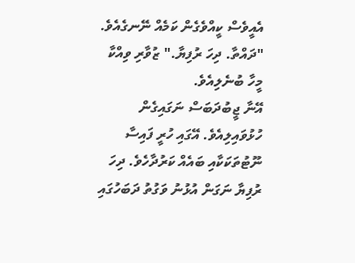އެއީވެސް ކީއްވެގެން ކަމެއް ނޭނގެއެވެ.
"ދައްތާ. ދިހަ ރުފިޔާ." ޒުވާރި ވިއްކާ މީހާ ބުނެލިއެވެ.
އޭނާ ޖީބުދަބަސް ނަގައިގެން ހުޅުވައިލިއެވެ. އޭގައި ހުރީ ފައިސާ ނޫޓުތަކަކާއި ބައެއް ކަރުދާހެވެ. ދިހަ ރުފިޔާ ނަގަން އުޅުނު ވަގުތު ދަބަހުގައި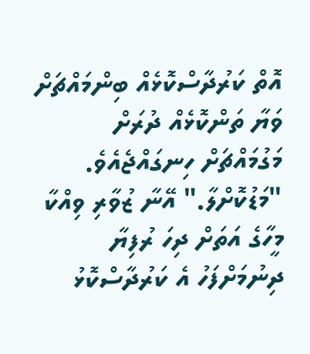އޮތް ކަރުދާސްކޮޅެއް ބިންމައްޗަށް ވަޔާ ތަންކޮޅެއް ދުރަށް މަގުމައްޗަށް ހިނގައްޖެއެވެ.
"މަޑުކޮށްލާ." އޭނާ ޒުވާރި ވިއްކާ މީހާގެ އަތަށް ދިހަ ރުފިޔާ ދިނުމަށްފަހު އެ ކަރުދާސްކޮޅު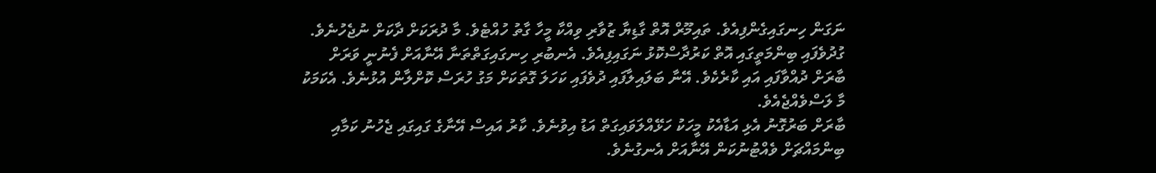ނަގަން ހިނގައިގެންފިއެވެ. ތައިމޫރް އޮތް ގާޑިޔާ ޒުވާރި ވިއްކާ މީހާ ގާތު ހުއްޓެވެ. މާ ދުރަކަށް ދާކަށް ނުޖެހުނެވެ. ގުދުވެފައި ބިންމަތީގައި އޮތް ކަރުދާސްކޮޅު ނަގައިފިއެވެ. އެނބުރި ހިނގައިގަތްތަނާ އޭނާއަށް ފެނުނީ ވަރަށް ބާރަށް ދުއްވާފައި އައި ކާރެކެވެ. އޭނާ ބަލައިލާފައި ދުވެފައި ކަހަލަ ގޮތަކަށް މަގު ހުރަސް ކޮށްލާން އުޅުނެވެ. އެކަމަކު މާ ލަސްވެއްޖެއެވެ.
ބާރަށް ބަރުގޮނު އެޅި އަޑާއެކު މީހަކު ހަޅޭއްލަވައިގަތް އަޑު އިވުނެވެ. ކާރު އައިސް އޭނާގެ ގައިގައި ޖެހުނު ކަމާއި ބިންމައްޗަށް ވެއްޓުނުކަން އޭނާއަށް އެނގުނެވެ.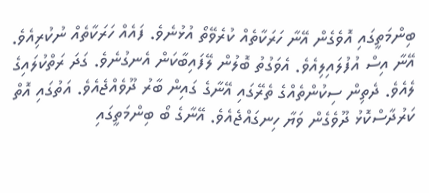ބިންމަތީގައި އޮވެގެން އޭނާ ހަރަކާތެއް ކުރެވޭތޯ އުޅުނެވެ. ފައެއް ހަރަކާތެއް ނުކުރިއެވެ.
އޭނާ އިސް އުފުލައިލިއެވެ. އެވަގުތު ބޮލުން ލޭފައިބާކަން އެނގުނެވެ. ގަދަ ރަތްކުލައިގެ ލެއެވެ. ދެތިން ސިކުންތެއްގެ ތެރޭގައި އޭނާގެ ގައިން ބާރު ދޫވެއްޖެއެވެ. އަތުގައި އޮތް ކަރުދާސްކޮޅު ދޫވެގެން ވަޔާ ހިނގައްޖެއެވެ. އޭނާގެ ބޯ ބިންމަތީގައި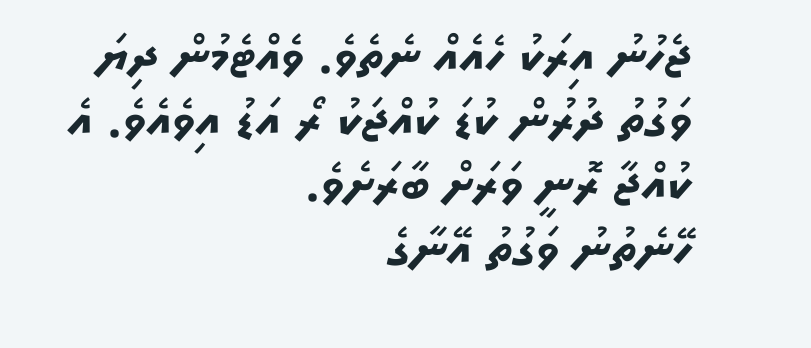ޖެހުނު އިރަކު ހެއެއް ނެތެވެ. ވެއްޓެމުން ދިޔަ ވަގުތު ދުރުން ކުޑަ ކުއްޖަކު ރޯ އަޑު އިވެއެވެ. އެ ކުއްޖާ ރޮނީ ވަރަށް ބާރަށެވެ.
ހޭނެތުނު ވަގުތު އޭނާގެ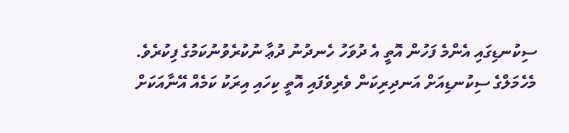ސިކުނޑިގައި އެންމެ ފަހުން އޮތީ އެ ދުވަހު ހެނދުނު ދުޢާ ނުކުރެވުނުކަމުގެ ފިކުރެވެ.
މެހެމަލްގެ ސިކުނޑިއަށް އަނދިރިކަން ވެރިވެފައި އޮތީ ކިހައި އިރަކު ކަމެއް އޭނާއަކަށް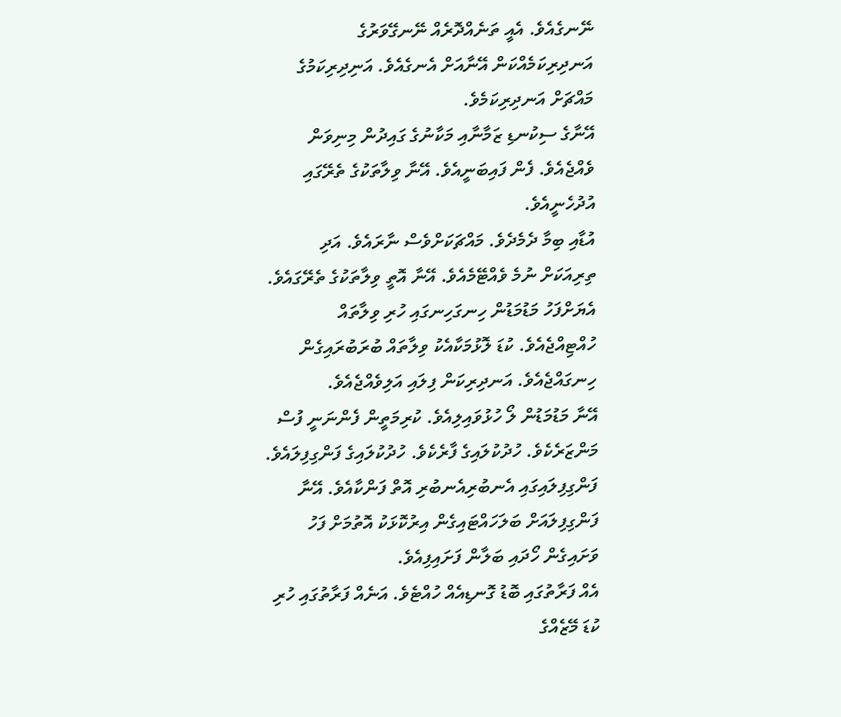ނޭނގެއެވެ. އެއީ ތަނެއްދޮރެއް ނޭނގޭވަރުގެ އަނދިރިކަމެއްކަން އޭނާއަށް އެނގެއެވެ. އަނިދިރިކަމުގެ މައްޗަށް އަނދިރިކަމެވެ.
އޭނާގެ ސިކުނޑި ޒަމާނާއި މަކާނުގެ ގައިދުން މިނިވަން ވެއްޖެއެވެ. ފެން ފައިބަނީއެވެ. އޭނާ ވިލާތަކުގެ ތެރޭގައި އުދުހެނީއެވެ.
އުޑާއި ބިމާ ދެމެދެވެ. މައްޗަކަށްވެސް ނާރައެވެ. އަދި ތިރިއަކަށް ނުމެ ވެއްޓޭމެއެވެ. އޭނާ އޮތީ ވިލާތަކުގެ ތެރޭގައެވެ.
އެޔަށްފަހު މަޑުމަޑުން ހިނގަހިނގައި ހުރި ވިލާތައް ހުއްޓިއްޖެއެވެ. ކުޑަ ލޮޅުމަކާއެކު ވިލާތައް ބުރަބުރައިގެން ހިނގައްޖެއެވެ. އަނދިރިކަން ފިލައި އަލިވެއްޖެއެވެ.
އޭނާ މަޑުމަޑުން ލޯ ހުޅުވައިލިއެވެ. ކުރިމަތީން ފެންނަނީ ފުސް މަންޒަރެކެވެ. ހުދުކުލައިގެ ފާރެކެވެ. ހުދުކުލައިގެ ފަންގިފިލައެވެ. ފަންގިފިލައިގައި އެނބުރިއެނބުރި އޮތް ފަންކާއެވެ. އޭނާ ފަންގިފިލައަށް ބަލަހައްޓައިގެން އިރުކޮޅަކު އޮތުމަށް ފަހު ވަށައިގެން ހޯދައި ބަލާން ފަށައިފިއެވެ.
އެއް ފަރާތުގައި ބޮޑު ގޮނޑިއެއް ހުއްޓެވެ. އަނެއް ފަރާތުގައި ހުރި ކުޑަ މޭޒެއްގެ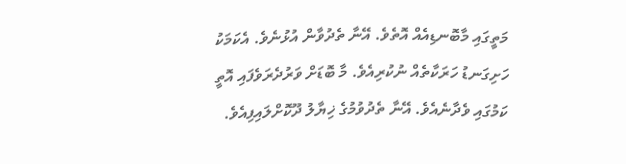މަތީގައި މާބޮނޑިއެއް އޮތެވެ. އޭނާ ތެދުވާން އުޅުނެވެ. އެކަމަކު ހަށިގަނޑު ހަރަކާތެއް ނުކުރިއެވެ. މާ ބޮޑަށް ވަރުދެރަވެފައި އޮތީ ކަމުގައި ވެދާނެއެވެ. އޭނާ ތެދުވުމުގެ ޚިޔާލު ދޫކޮށްލައިފިއެވެ.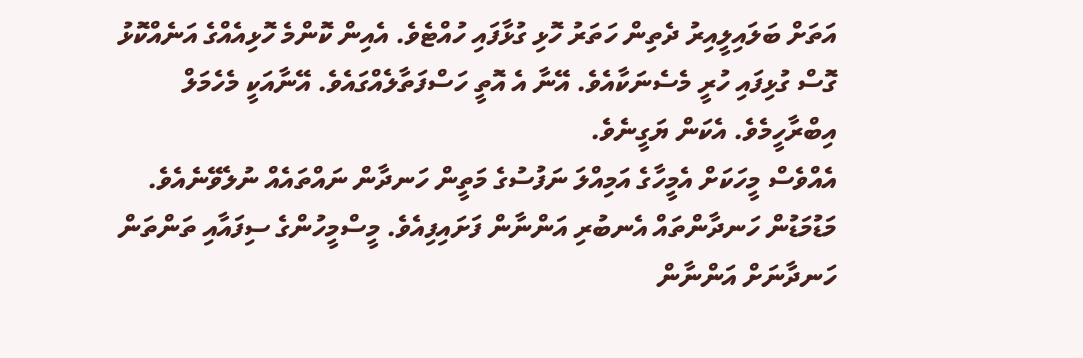އަތަށް ބަލައިލީއިރު ދެތިން ހަތަރު ހޮޅި ގުޅާފައި ހުއްޓެވެ. އެއިން ކޮންމެ ހޮޅިއެއްގެ އަނެއްކޮޅު ގޮސް ގުޅިފައި ހުރީ މެސެނަކާއެވެ. އޭނާ އެ އޮތީ ހަސްފަތާލެއްގައެވެ. އޭނާއަކީ މެހެމަލް އިބްރާހީމެވެ. އެކަން ޔަގީނެވެ.
އެއްވެސް މީހަކަށް އެމީހާގެ އަމިއްލަ ނަފުސުގެ މަތީން ހަނދާން ނައްތައެއް ނުލެވޭނެއެވެ. މަޑުމަޑުން ހަނދާންތައް އެނބުރި އަންނާން ފަށައިފިއެވެ. މީސްމީހުންގެ ސިފައާއި ތަންތަން ހަނދާނަށް އަންނާން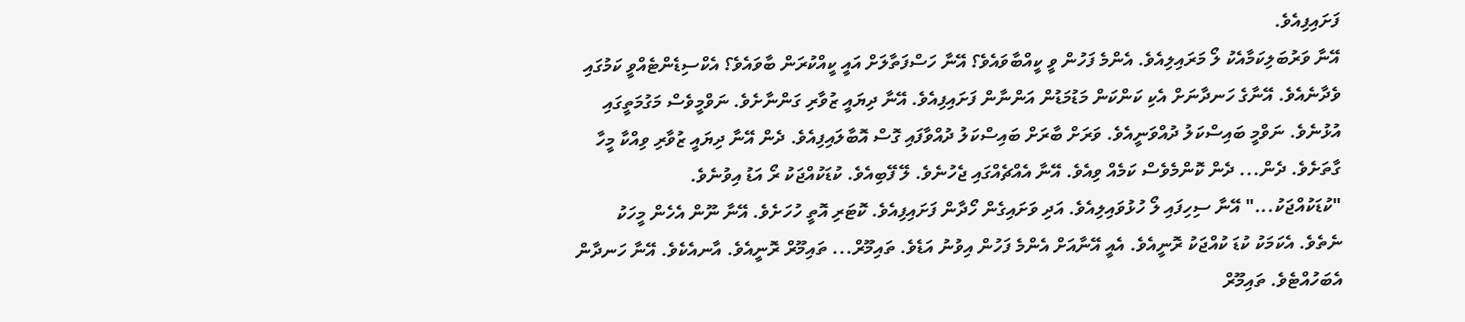ފަށައިފިއެވެ.
އޭނާ ވަރުބަލިކަމާއެކު ލޯ މަރައިލިއެވެ. އެންމެ ފަހުން ވީ ކީއްބާވައެވެ؟ އޭނާ ހަސްފަތާލަށް އައީ ކީއްކުރަން ބާވައެވެ؟ އެކްސިޑެންޓެއްވީ ކަމުގައި ވެދާނެއެވެ. އޭނާގެ ހަނދާނަށް އެކި ކަންކަން މަޑުމަޑުން އަންނާން ފަށައިފިއެވެ. އޭނާ ދިޔައީ ޒުވާރި ގަންނާށެވެ. ނަވްމީވެސް މަގުމަތީގައި އުޅުނެވެ. ނަވްމީ ބައިސްކަލު ދުއްވަނީއެވެ. ވަރަށް ބާރަށް ބައިސްކަލު ދުއްވާފައި ގޮސް އޮބާލައިފިއެވެ. ދެން އޭނާ ދިޔައީ ޒުވާރި ވިއްކާ މީހާ ގާތަށެވެ. ދެން... ދެން ކޮންމެވެސް ކަމެއް ވިއެވެ. އޭނާ އެއްޗެއްގައި ޖެހުނެވެ. ލޭ ފޭބިއެވެ. ކުޑަކުއްޖަކު ރޯ އަޑު އިވުނެވެ.
"ކުޑަކުއްޖަކު..." އޭނާ ސިހިފައި ލޯ ހުޅުވައިލިއެވެ. އަދި ވަށައިގެން ހޯދާން ފަށައިފިއެވެ. ކޮޓަރި އޮތީ ހުހަށެވެ. އޭނާ ނޫން އެހެން މީހަކު ނެތެވެ. އެކަމަކު ކުޑަ ކުއްޖަކު ރޮނީއެވެ. އެއީ އޭނާއަށް އެންމެ ފަހުން އިވުނު އަޑެވެ. ތައިމޫރް... ތައިމޫރް ރޮނީއެވެ. އާނއެކެވެ. އޭނާ ހަނދާން އެބަހުއްޓެވެ. ތައިމޫރް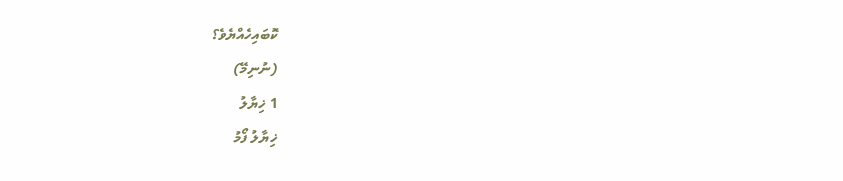ކޮބައިހެއްޔެވެ؟
(ނުނިމޭ)
1 ޚިޔާލު
ޚިޔާލު ފޯމު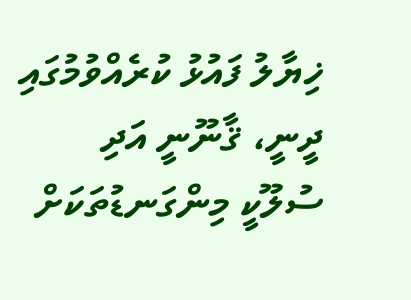ޚިޔާލު ފައުޅު ކުރެއްވުމުގައި ދީނީ، ޤާނޫނީ އަދި ސުލޫކީ މިންގަނޑުތަކަށް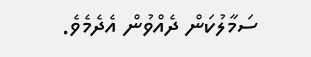ސަމާލުކަން ދެއްވުން އެދެމެވެ.